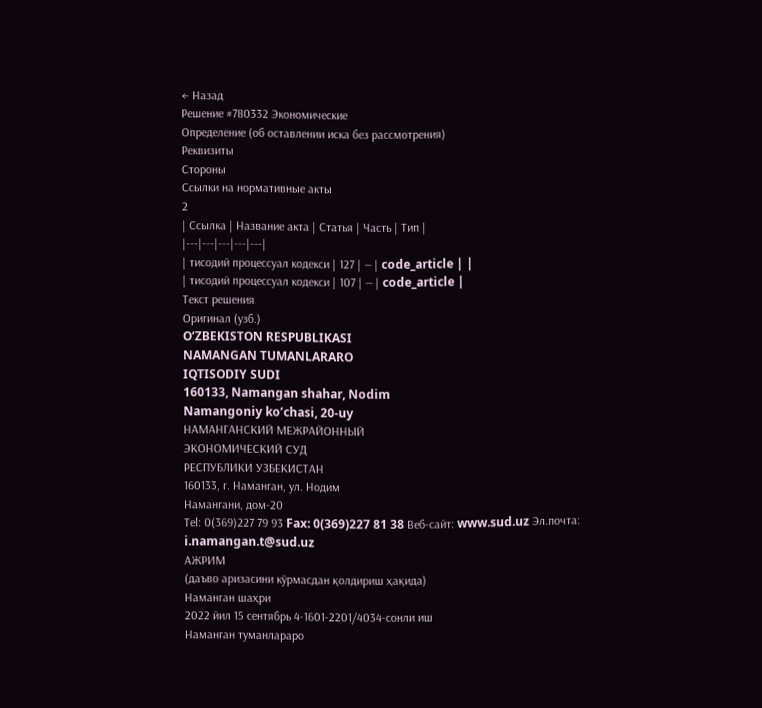← Назад
Решение #780332 Экономические
Определение (об оставлении иска без рассмотрения)
Реквизиты
Стороны
Ссылки на нормативные акты
2
| Ссылка | Название акта | Статья | Часть | Тип |
|---|---|---|---|---|
| тисодий процессуал кодекси | 127 | — | code_article | |
| тисодий процессуал кодекси | 107 | — | code_article |
Текст решения
Оригинал (узб.)
O‘ZBEKISTON RESPUBLIKASI
NAMANGAN TUMANLARARO
IQTISODIY SUDI
160133, Namangan shahar, Nodim
Namangoniy ko’chasi, 20-uy
НАМАНГАНСКИЙ МЕЖРАЙОННЫЙ
ЭКОНОМИЧЕСКИЙ СУД
РЕСПУБЛИКИ УЗБЕКИСТАН
160133, г. Наманган, ул. Нодим
Намангани, дом-20
Тel: 0(369)227 79 93 Fax: 0(369)227 81 38 Веб-сайт: www.sud.uz Эл.почта:
i.namangan.t@sud.uz
АЖРИМ
(даъво аризасини кўрмасдан қолдириш ҳақида)
Наманган шаҳри
2022 йил 15 сентябрь 4-1601-2201/4034-сонли иш
Наманган туманлараро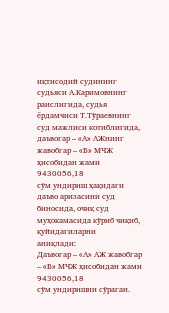иқтисодий судининг судьяси А.Каримовнинг
раислигида, судья ёрдамчиси Т.Тўраевнинг суд мажлиси котиблигида,
даъвогар – «А» АЖнинг жавобгар – «Б» МЧЖ ҳисобидан жами 9430056,18
сўм ундириш ҳақидаги даъво аризасини суд биносида, очиқ суд
муҳокамасида кўриб чиқиб, қуйидагиларни
аниқлади:
Даъвогар – «А» АЖ жавобгар – «Б» МЧЖ ҳисобидан жами 9430056,18
сўм ундиришни сўраган.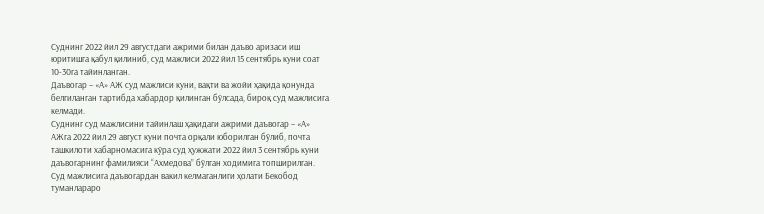Суднинг 2022 йил 29 августдаги ажрими билан даъво аризаси иш
юритишга қабул қилиниб, суд мажлиси 2022 йил 15 сентябрь куни соат
10-30га тайинланган.
Даъвогар – «А» АЖ суд мажлиси куни, вақти ва жойи ҳақида қонунда
белгиланган тартибда хабардор қилинган бўлсада, бироқ суд мажлисига
келмади.
Суднинг суд мажлисини тайинлаш ҳақидаги ажрими даъвогар – «А»
АЖга 2022 йил 29 август куни почта орқали юборилган бўлиб, почта
ташкилоти хабарномасига кўра суд ҳужжати 2022 йил 3 сентябрь куни
даъвогарнинг фамилияси “Ахмедова” бўлган ходимига топширилган.
Суд мажлисига даъвогардан вакил келмаганлиги ҳолати Бекобод
туманлараро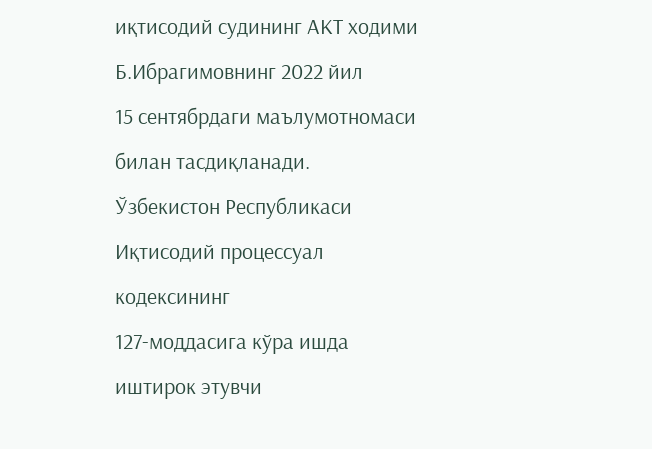иқтисодий судининг АКТ ходими Б.Ибрагимовнинг 2022 йил
15 сентябрдаги маълумотномаси билан тасдиқланади.
Ўзбекистон Республикаси Иқтисодий процессуал кодексининг
127-моддасига кўра ишда иштирок этувчи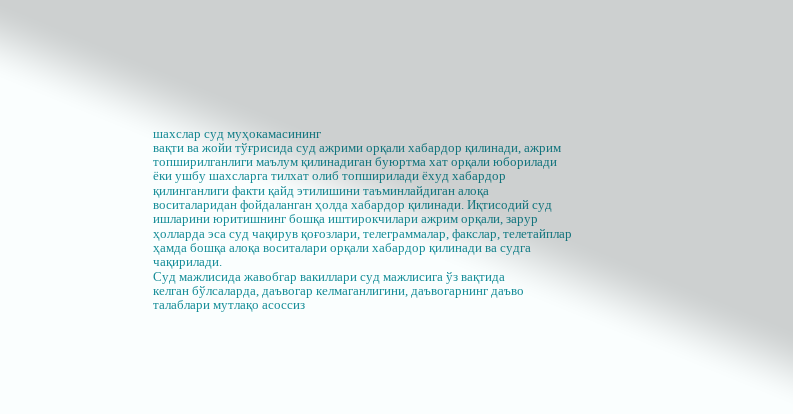шахслар суд муҳокамасининг
вақти ва жойи тўғрисида суд ажрими орқали хабардор қилинади, ажрим
топширилганлиги маълум қилинадиган буюртма хат орқали юборилади
ёки ушбу шахсларга тилхат олиб топширилади ёхуд хабардор
қилинганлиги факти қайд этилишини таъминлайдиган алоқа
воситаларидан фойдаланган ҳолда хабардор қилинади. Иқтисодий суд
ишларини юритишнинг бошқа иштирокчилари ажрим орқали, зарур
ҳолларда эса суд чақирув қоғозлари, телеграммалар, факслар, телетайплар
ҳамда бошқа алоқа воситалари орқали хабардор қилинади ва судга
чақирилади.
Суд мажлисида жавобгар вакиллари суд мажлисига ўз вақтида
келган бўлсаларда, даъвогар келмаганлигини, даъвогарнинг даъво
талаблари мутлақо асоссиз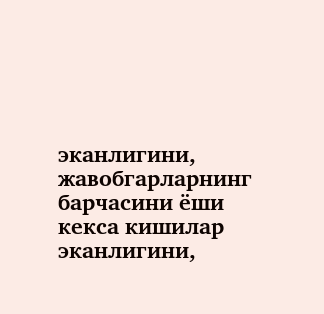эканлигини, жавобгарларнинг барчасини ёши
кекса кишилар эканлигини,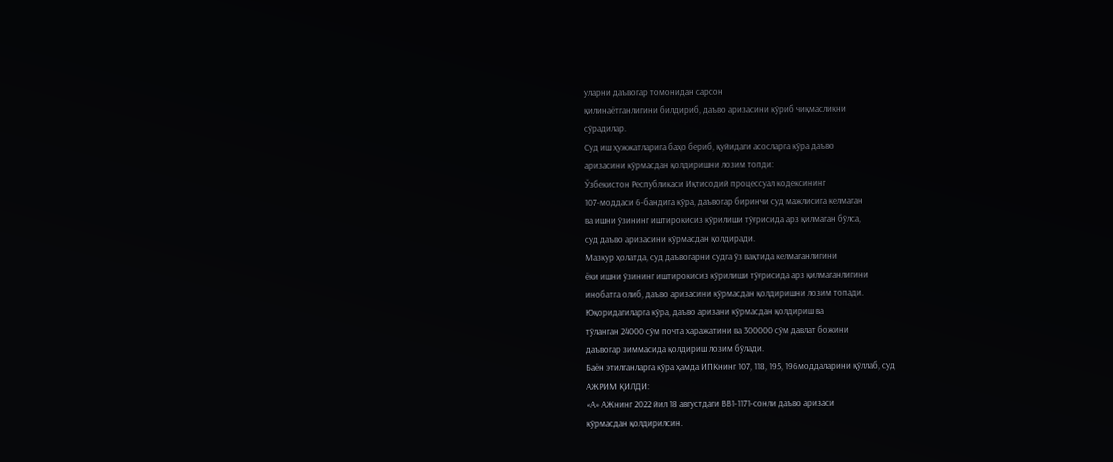уларни даъвогар томонидан сарсон
қилинаётганлигини билдириб, даъво аризасини кўриб чиқмасликни
сўрадилар.
Суд иш ҳужжатларига баҳо бериб, қуйидаги асосларга кўра даъво
аризасини кўрмасдан қолдиришни лозим топди:
Ўзбекистон Республикаси Иқтисодий процессуал кодексининг
107-моддаси 6-бандига кўра, даъвогар биринчи суд мажлисига келмаган
ва ишни ўзининг иштирокисиз кўрилиши тўғрисида арз қилмаган бўлса,
суд даъво аризасини кўрмасдан қолдиради.
Мазкур ҳолатда, суд даъвогарни судга ўз вақтида келмаганлигини
ёки ишни ўзининг иштирокисиз кўрилиши тўғрисида арз қилмаганлигини
инобатга олиб, даъво аризасини кўрмасдан қолдиришни лозим топади.
Юқоридагиларга кўра, даъво аризани кўрмасдан қолдириш ва
тўланган 24000 сўм почта харажатини ва 300000 сўм давлат божини
даъвогар зиммасида қолдириш лозим бўлади.
Баён этилганларга кўра ҳамда ИПКнинг 107, 118, 195, 196моддаларини қўллаб, суд
АЖРИМ ҚИЛДИ:
«А» АЖнинг 2022 йил 18 августдаги ВВ1-1171-сонли даъво аризаси
кўрмасдан қолдирилсин.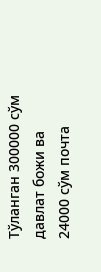Тўланган 300000 сўм давлат божи ва 24000 сўм почта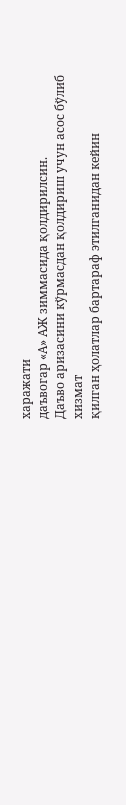харажати
даъвогар «А» АЖ зиммасида қолдирилсин.
Даъво аризасини кўрмасдан қолдириш учун асос бўлиб хизмат
қилган ҳолатлар бартараф этилганидан кейин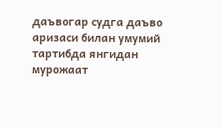даъвогар судга даъво
аризаси билан умумий тартибда янгидан мурожаат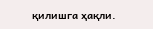қилишга ҳақли.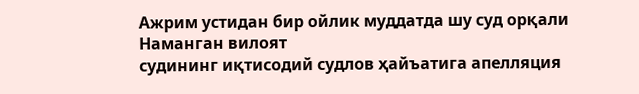Ажрим устидан бир ойлик муддатда шу суд орқали Наманган вилоят
судининг иқтисодий судлов ҳайъатига апелляция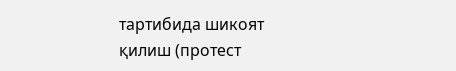тартибида шикоят
қилиш (протест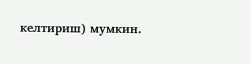келтириш) мумкин.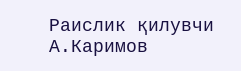Раислик қилувчи
А.Каримов